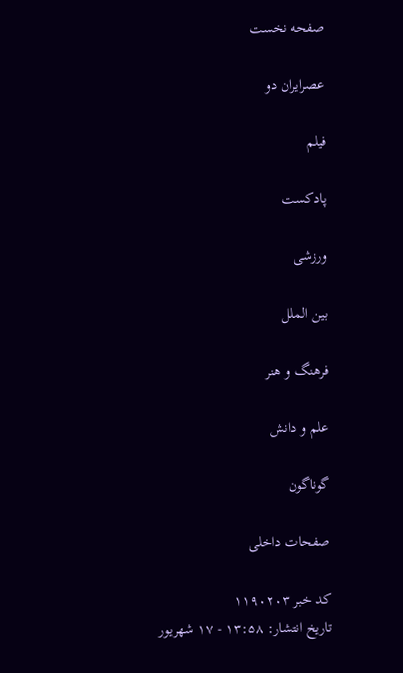صفحه نخست

عصرايران دو

فیلم

پادکست

ورزشی

بین الملل

فرهنگ و هنر

علم و دانش

گوناگون

صفحات داخلی

کد خبر ۱۱۹۰۲۰۳
تاریخ انتشار: ۱۳:۵۸ - ۱۷ شهريور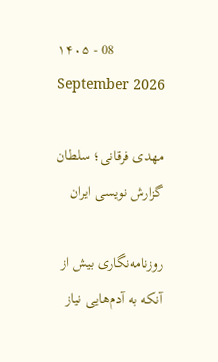۱۴۰۵ - 08 September 2026

مهدی فرقانی؛ سلطان گزارش نویسی ایران

روزنامه‌نگاری بیش از آنکه به آدم‌هایی نیاز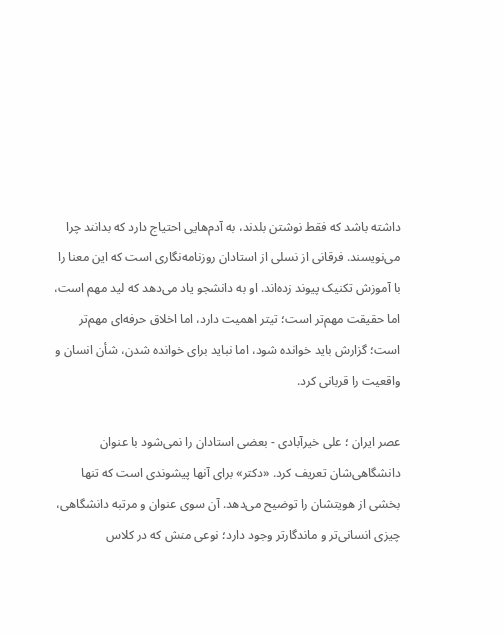داشته باشد که فقط نوشتن بلدند، به آدم‌هایی احتیاج دارد که بدانند چرا می‌نویسند. فرقانی از نسلی از استادان روزنامه‌نگاری است که این معنا را با آموزش تکنیک پیوند زده‌اند. او به دانشجو یاد می‌دهد که لید مهم است، اما حقیقت مهم‌تر است؛ تیتر اهمیت دارد، اما اخلاق حرفه‌ای مهم‌تر است؛ گزارش باید خوانده شود، اما نباید برای خوانده شدن، شأن انسان و واقعیت را قربانی کرد.

عصر ایران ؛ علی خیرآبادی - بعضی استادان را نمی‌شود با عنوان دانشگاهی‌شان تعریف کرد. «دکتر» برای آنها پیشوندی است که تنها بخشی از هویتشان را توضیح می‌دهد. آن سوی عنوان و مرتبه دانشگاهی، چیزی انسانی‌تر و ماندگارتر وجود دارد؛ نوعی منش که در کلاس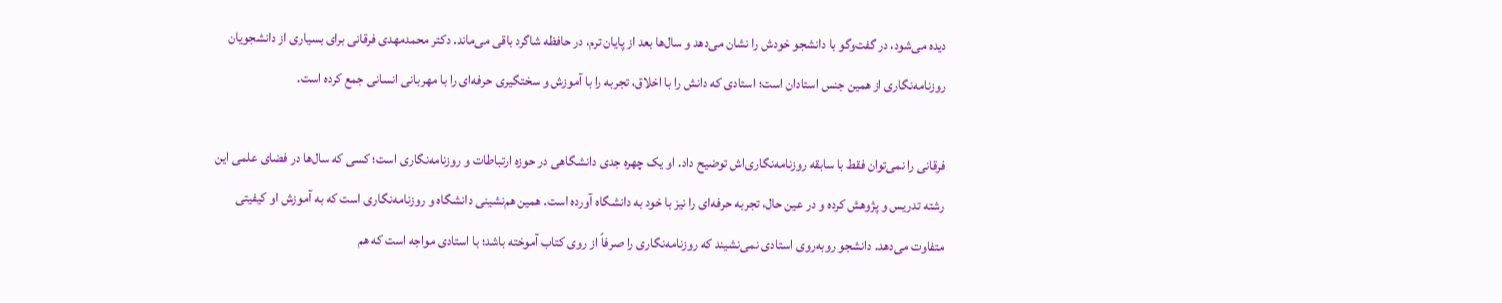دیده می‌شود، در گفت‌وگو با دانشجو خودش را نشان می‌دهد و سال‌ها بعد از پایان ترم، در حافظه شاگرد باقی می‌ماند. دکتر محمدمهدی فرقانی برای بسیاری از دانشجویان روزنامه‌نگاری از همین جنس استادان است؛ استادی که دانش را با اخلاق، تجربه را با آموزش و سختگیری حرفه‌ای را با مهربانی انسانی جمع کرده است.

فرقانی را نمی‌توان فقط با سابقه روزنامه‌نگاری‌اش توضیح داد. او یک چهره جدی دانشگاهی در حوزه ارتباطات و روزنامه‌نگاری است؛ کسی که سال‌ها در فضای علمی این رشته تدریس و پژوهش کرده و در عین حال، تجربه حرفه‌ای را نیز با خود به دانشگاه آورده است. همین هم‌نشینی دانشگاه و روزنامه‌نگاری است که به آموزش او کیفیتی متفاوت می‌دهد. دانشجو روبه‌روی استادی نمی‌نشیند که روزنامه‌نگاری را صرفاً از روی کتاب آموخته باشد؛ با استادی مواجه است که هم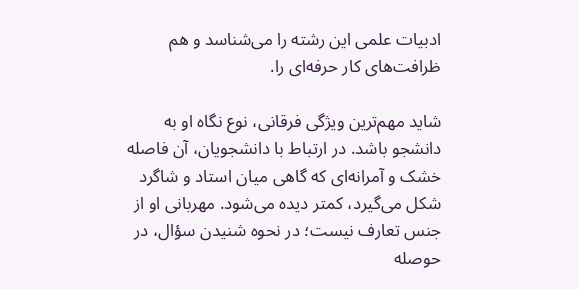ادبیات علمی این رشته را می‌شناسد و هم ظرافت‌های کار حرفه‌ای را.

شاید مهم‌ترین ویژگی فرقانی، نوع نگاه او به دانشجو باشد. در ارتباط با دانشجویان، آن فاصله خشک و آمرانه‌ای که گاهی میان استاد و شاگرد شکل می‌گیرد، کمتر دیده می‌شود. مهربانی او از جنس تعارف نیست؛ در نحوه شنیدن سؤال، در حوصله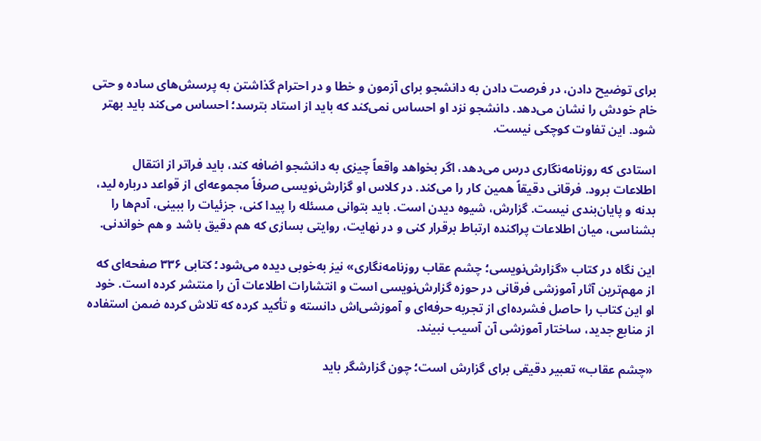برای توضیح دادن، در فرصت دادن به دانشجو برای آزمون و خطا و در احترام گذاشتن به پرسش‌های ساده و حتی خام خودش را نشان می‌دهد. دانشجو نزد او احساس نمی‌کند که باید از استاد بترسد؛ احساس می‌کند باید بهتر شود. این تفاوت کوچکی نیست.

استادی که روزنامه‌نگاری درس می‌دهد، اگر بخواهد واقعاً چیزی به دانشجو اضافه کند، باید فراتر از انتقال اطلاعات برود. فرقانی دقیقاً همین کار را می‌کند. در کلاس او گزارش‌نویسی صرفاً مجموعه‌ای از قواعد درباره لید، بدنه و پایان‌بندی نیست. گزارش، شیوه دیدن است. باید بتوانی مسئله را پیدا کنی، جزئیات را ببینی، آدم‌ها را بشناسی، میان اطلاعات پراکنده ارتباط برقرار کنی و در نهایت، روایتی بسازی که هم دقیق باشد و هم خواندنی.

این نگاه در کتاب «گزارش‌نویسی؛ چشم عقاب روزنامه‌نگاری» نیز به‌خوبی دیده می‌شود؛ کتابی ۳۳۶ صفحه‌ای که از مهم‌ترین آثار آموزشی فرقانی در حوزه گزارش‌نویسی است و انتشارات اطلاعات آن را منتشر کرده است. خود او این کتاب را حاصل فشرده‌ای از تجربه حرفه‌ای و آموزشی‌اش دانسته و تأکید کرده که تلاش کرده ضمن استفاده از منابع جدید، ساختار آموزشی آن آسیب نبیند.

«چشم عقاب» تعبیر دقیقی برای گزارش است؛ چون گزارشگر باید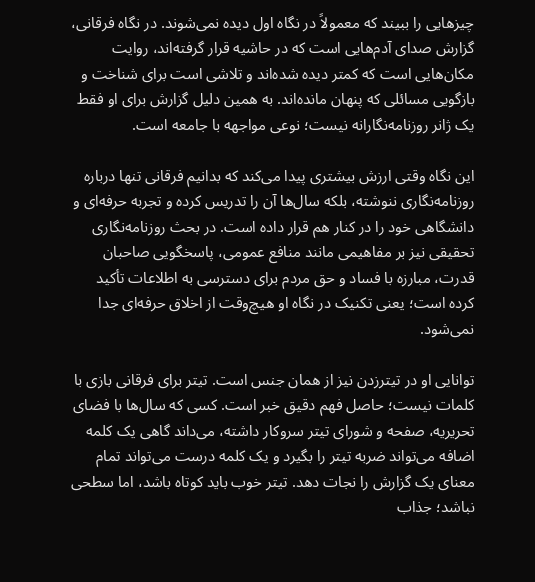چیزهایی را ببیند که معمولاً در نگاه اول دیده نمی‌شوند. در نگاه فرقانی، گزارش صدای آدم‌هایی است که در حاشیه قرار گرفته‌اند، روایت مکان‌هایی است که کمتر دیده شده‌اند و تلاشی است برای شناخت و بازگویی مسائلی که پنهان مانده‌اند. به همین دلیل گزارش برای او فقط یک ژانر روزنامه‌نگارانه نیست؛ نوعی مواجهه با جامعه است.

این نگاه وقتی ارزش بیشتری پیدا می‌کند که بدانیم فرقانی تنها درباره روزنامه‌نگاری ننوشته، بلکه سال‌ها آن را تدریس کرده و تجربه حرفه‌ای و دانشگاهی خود را در کنار هم قرار داده است. در بحث روزنامه‌نگاری تحقیقی نیز بر مفاهیمی مانند منافع عمومی، پاسخگویی صاحبان قدرت، مبارزه با فساد و حق مردم برای دسترسی به اطلاعات تأکید کرده است؛ یعنی تکنیک در نگاه او هیچ‌وقت از اخلاق حرفه‌ای جدا نمی‌شود.

توانایی او در تیترزدن نیز از همان جنس است. تیتر برای فرقانی بازی با کلمات نیست؛ حاصل فهم دقیق خبر است. کسی که سال‌ها با فضای تحریریه، صفحه و شورای تیتر سروکار داشته، می‌داند گاهی یک کلمه اضافه می‌تواند ضربه تیتر را بگیرد و یک کلمه درست می‌تواند تمام معنای یک گزارش را نجات دهد. تیتر خوب باید کوتاه باشد، اما سطحی نباشد؛ جذاب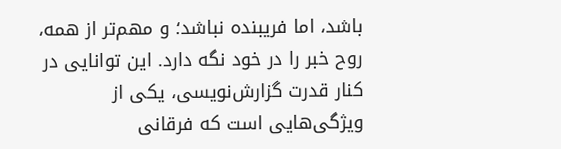باشد، اما فریبنده نباشد؛ و مهم‌تر از همه، روح خبر را در خود نگه دارد. این توانایی در کنار قدرت گزارش‌نویسی، یکی از ویژگی‌هایی است که فرقانی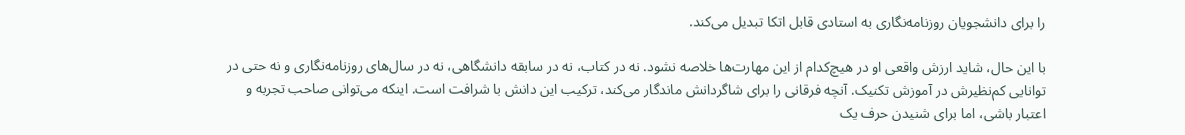را برای دانشجویان روزنامه‌نگاری به استادی قابل اتکا تبدیل می‌کند.

با این حال، شاید ارزش واقعی او در هیچ‌کدام از این مهارت‌ها خلاصه نشود. نه در کتاب، نه در سابقه دانشگاهی، نه در سال‌های روزنامه‌نگاری و نه حتی در توانایی کم‌نظیرش در آموزش تکنیک. آنچه فرقانی را برای شاگردانش ماندگار می‌کند، ترکیب این دانش با شرافت است. اینکه می‌توانی صاحب تجربه و اعتبار باشی، اما برای شنیدن حرف یک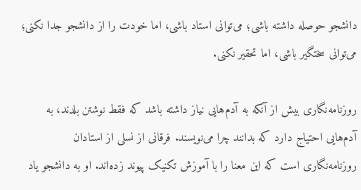دانشجو حوصله داشته باشی؛ می‌توانی استاد باشی، اما خودت را از دانشجو جدا نکنی؛ می‌توانی سختگیر باشی، اما تحقیر نکنی.

روزنامه‌نگاری بیش از آنکه به آدم‌هایی نیاز داشته باشد که فقط نوشتن بلدند، به آدم‌هایی احتیاج دارد که بدانند چرا می‌نویسند. فرقانی از نسلی از استادان روزنامه‌نگاری است که این معنا را با آموزش تکنیک پیوند زده‌اند. او به دانشجو یاد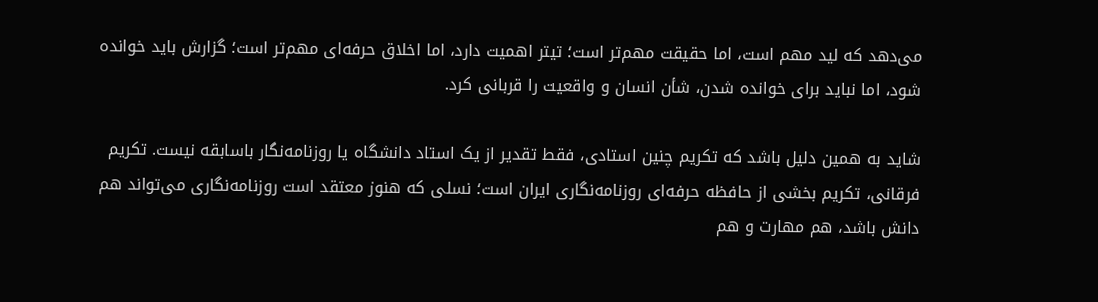می‌دهد که لید مهم است، اما حقیقت مهم‌تر است؛ تیتر اهمیت دارد، اما اخلاق حرفه‌ای مهم‌تر است؛ گزارش باید خوانده شود، اما نباید برای خوانده شدن، شأن انسان و واقعیت را قربانی کرد.

شاید به همین دلیل باشد که تکریم چنین استادی، فقط تقدیر از یک استاد دانشگاه یا روزنامه‌نگار باسابقه نیست. تکریم فرقانی، تکریم بخشی از حافظه حرفه‌ای روزنامه‌نگاری ایران است؛ نسلی که هنوز معتقد است روزنامه‌نگاری می‌تواند هم دانش باشد، هم مهارت و هم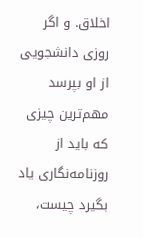اخلاق. و اگر روزی دانشجویی از او بپرسد مهم‌ترین چیزی که باید از روزنامه‌نگاری یاد بگیرد چیست،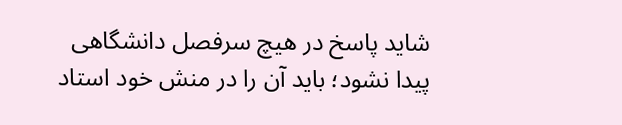شاید پاسخ در هیچ سرفصل دانشگاهی پیدا نشود؛ باید آن را در منش خود استاد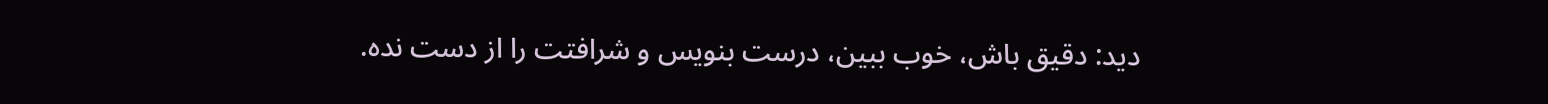دید: دقیق باش، خوب ببین، درست بنویس و شرافتت را از دست نده.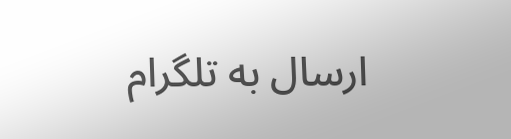ارسال به تلگرام